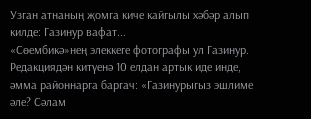Узган атнаның җомга киче кайгылы хәбәр алып килде: Газинур вафат...
«Сөембикә»нең элеккеге фотографы ул Газинур. Редакциядән китүенә 10 елдан артык иде инде, әмма районнарга баргач: «Газинурыгыз эшлиме әле? Сәлам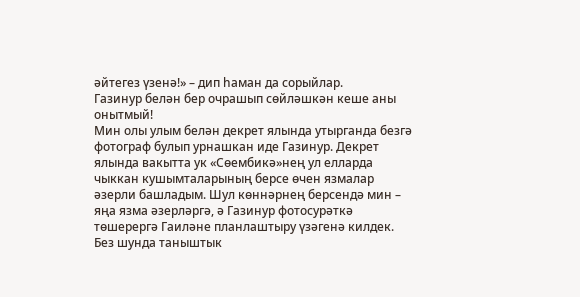әйтегез үзенә!» – дип һаман да сорыйлар.
Газинур белән бер очрашып сөйләшкән кеше аны онытмый!
Мин олы улым белән декрет ялында утырганда безгә фотограф булып урнашкан иде Газинур. Декрет ялында вакытта ук «Сөембикә»нең ул елларда чыккан кушымталарының берсе өчен язмалар әзерли башладым. Шул көннәрнең берсендә мин – яңа язма әзерләргә, ә Газинур фотосурәткә төшерергә Гаиләне планлаштыру үзәгенә килдек. Без шунда таныштык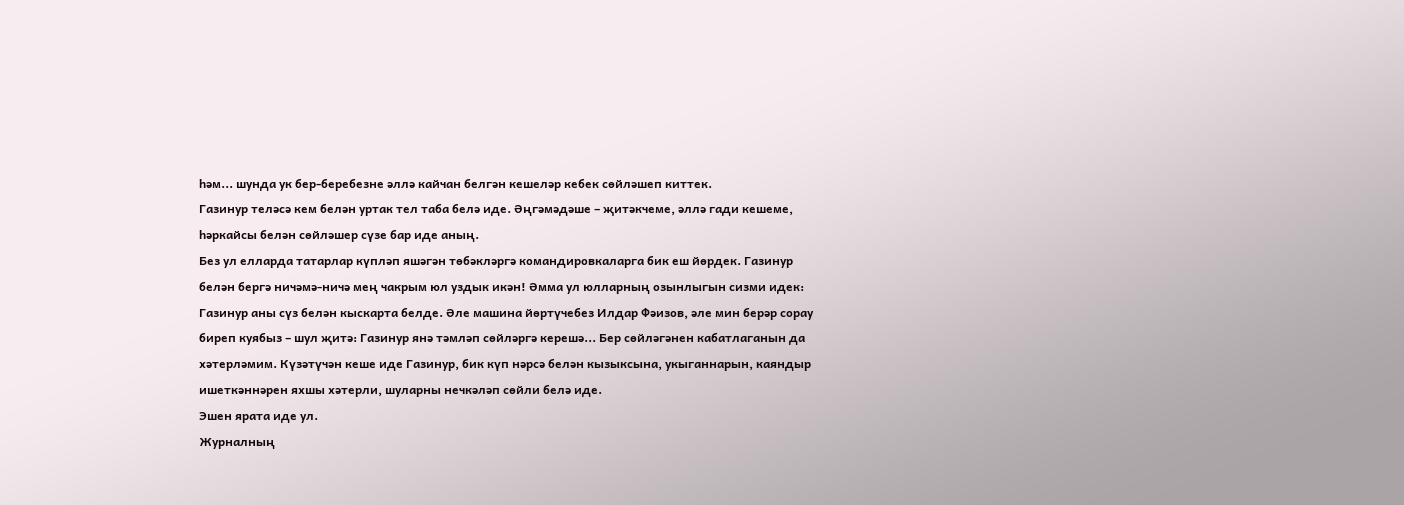һәм... шунда ук бер-беребезне әллә кайчан белгән кешеләр кебек сөйләшеп киттек.
Газинур теләсә кем белән уртак тел таба белә иде. Әңгәмәдәше – җитәкчеме, әллә гади кешеме, һәркайсы белән сөйләшер сүзе бар иде аның.
Без ул елларда татарлар күпләп яшәгән төбәкләргә командировкаларга бик еш йөрдек. Газинур белән бергә ничәмә-ничә мең чакрым юл уздык икән! Әмма ул юлларның озынлыгын сизми идек: Газинур аны сүз белән кыскарта белде. Әле машина йөртүчебез Илдар Фәизов, әле мин берәр сорау биреп куябыз – шул җитә: Газинур янә тәмләп сөйләргә керешә... Бер сөйләгәнен кабатлаганын да хәтерләмим. Күзәтүчән кеше иде Газинур, бик күп нәрсә белән кызыксына, укыганнарын, каяндыр ишеткәннәрен яхшы хәтерли, шуларны нечкәләп сөйли белә иде.
Эшен ярата иде ул.
Журналның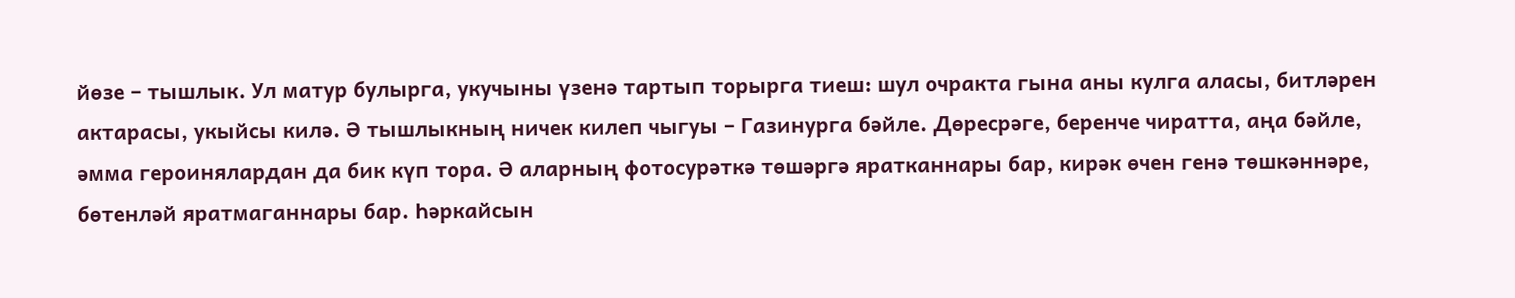йөзе – тышлык. Ул матур булырга, укучыны үзенә тартып торырга тиеш: шул очракта гына аны кулга аласы, битләрен актарасы, укыйсы килә. Ә тышлыкның ничек килеп чыгуы – Газинурга бәйле. Дөресрәге, беренче чиратта, аңа бәйле, әмма героинялардан да бик күп тора. Ә аларның фотосурәткә төшәргә яратканнары бар, кирәк өчен генә төшкәннәре, бөтенләй яратмаганнары бар. Һәркайсын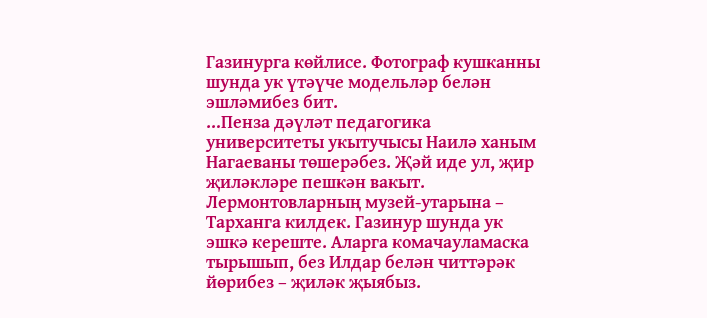Газинурга көйлисе. Фотограф кушканны шунда ук үтәүче модельләр белән эшләмибез бит.
…Пенза дәүләт педагогика университеты укытучысы Наилә ханым Нагаеваны төшерәбез. Җәй иде ул, җир җиләкләре пешкән вакыт. Лермонтовларның музей-утарына – Тарханга килдек. Газинур шунда ук эшкә кереште. Аларга комачауламаска тырышып, без Илдар белән читтәрәк йөрибез – җиләк җыябыз.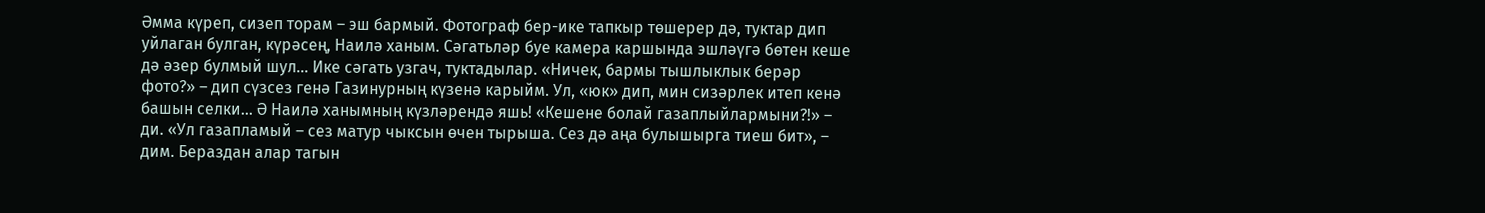Әмма күреп, сизеп торам – эш бармый. Фотограф бер-ике тапкыр төшерер дә, туктар дип уйлаган булган, күрәсең, Наилә ханым. Сәгатьләр буе камера каршында эшләүгә бөтен кеше дә әзер булмый шул... Ике сәгать узгач, туктадылар. «Ничек, бармы тышлыклык берәр фото?» – дип сүзсез генә Газинурның күзенә карыйм. Ул, «юк» дип, мин сизәрлек итеп кенә башын селки... Ә Наилә ханымның күзләрендә яшь! «Кешене болай газаплыйлармыни?!» – ди. «Ул газапламый – сез матур чыксын өчен тырыша. Сез дә аңа булышырга тиеш бит», – дим. Бераздан алар тагын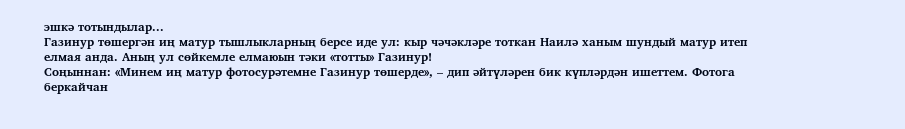эшкә тотындылар...
Газинур төшергән иң матур тышлыкларның берсе иде ул: кыр чәчәкләре тоткан Наилә ханым шундый матур итеп елмая анда. Аның ул сөйкемле елмаюын тәки «тотты» Газинур!
Соңыннан: «Минем иң матур фотосурәтемне Газинур төшерде», – дип әйтүләрен бик күпләрдән ишеттем. Фотога беркайчан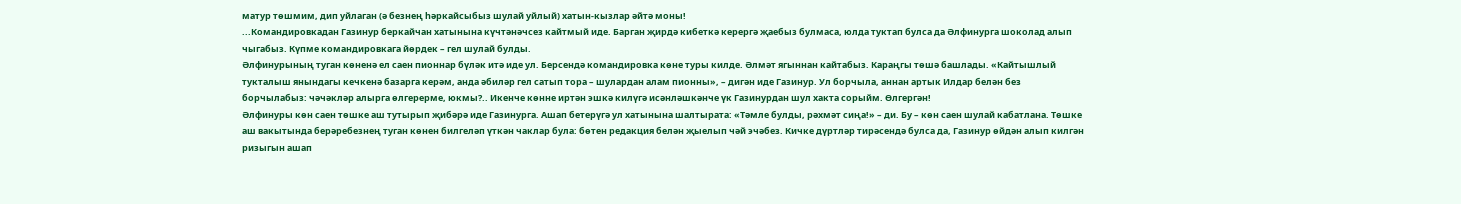матур төшмим, дип уйлаган (ә безнең һәркайсыбыз шулай уйлый) хатын-кызлар әйтә моны!
...Командировкадан Газинур беркайчан хатынына күчтәнәчсез кайтмый иде. Барган җирдә кибеткә керергә җаебыз булмаса, юлда туктап булса да Әлфинурга шоколад алып чыгабыз. Күпме командировкага йөрдек – гел шулай булды.
Әлфинурының туган көненә ел саен пионнар бүләк итә иде ул. Берсендә командировка көне туры килде. Әлмәт ягыннан кайтабыз. Караңгы төшә башлады. «Кайтышлый тукталыш янындагы кечкенә базарга керәм, анда әбиләр гел сатып тора – шулардан алам пионны», – дигән иде Газинур. Ул борчыла, аннан артык Илдар белән без борчылабыз: чәчәкләр алырга өлгерерме, юкмы?.. Икенче көнне иртән эшкә килүгә исәнләшкәнче үк Газинурдан шул хакта сорыйм. Өлгергән!
Әлфинуры көн саен төшке аш тутырып җибәрә иде Газинурга. Ашап бетерүгә ул хатынына шалтырата: «Тәмле булды, рәхмәт сиңа!» – ди. Бу – көн саен шулай кабатлана. Төшке аш вакытында берәребезнең туган көнен билгеләп үткән чаклар була: бөтен редакция белән җыелып чәй эчәбез. Кичке дүртләр тирәсендә булса да, Газинур өйдән алып килгән ризыгын ашап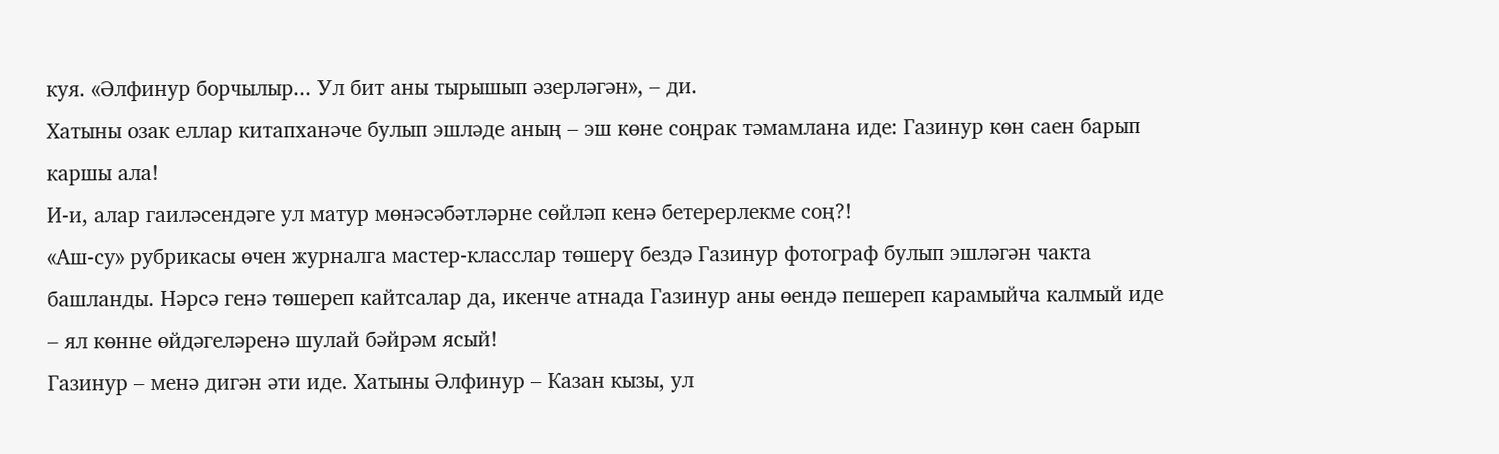куя. «Әлфинур борчылыр... Ул бит аны тырышып әзерләгән», – ди.
Хатыны озак еллар китапханәче булып эшләде аның – эш көне соңрак тәмамлана иде: Газинур көн саен барып каршы ала!
И-и, алар гаиләсендәге ул матур мөнәсәбәтләрне сөйләп кенә бетерерлекме соң?!
«Аш-су» рубрикасы өчен журналга мастер-класслар төшерү бездә Газинур фотограф булып эшләгән чакта башланды. Нәрсә генә төшереп кайтсалар да, икенче атнада Газинур аны өендә пешереп карамыйча калмый иде – ял көнне өйдәгеләренә шулай бәйрәм ясый!
Газинур – менә дигән әти иде. Хатыны Әлфинур – Казан кызы, ул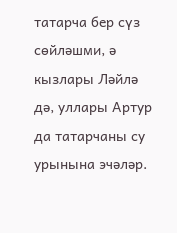татарча бер сүз сөйләшми, ә кызлары Ләйлә дә, уллары Артур да татарчаны су урынына эчәләр.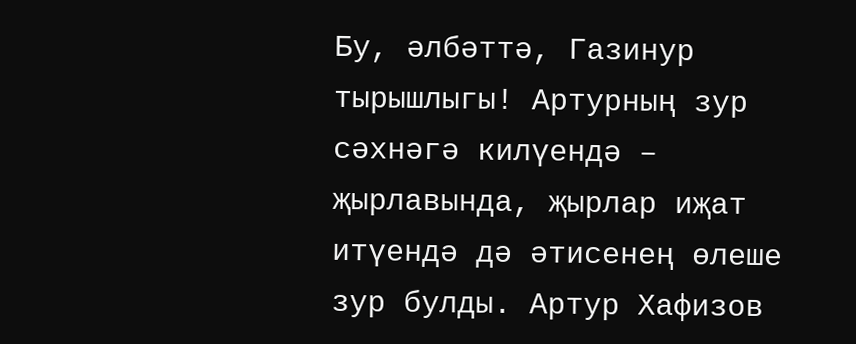Бу, әлбәттә, Газинур тырышлыгы! Артурның зур сәхнәгә килүендә – җырлавында, җырлар иҗат итүендә дә әтисенең өлеше зур булды. Артур Хафизов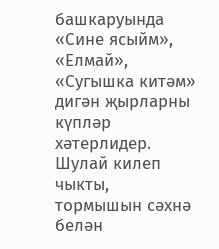башкаруында «Сине ясыйм», «Елмай», «Сугышка китәм» дигән җырларны күпләр хәтерлидер. Шулай килеп чыкты, тормышын сәхнә белән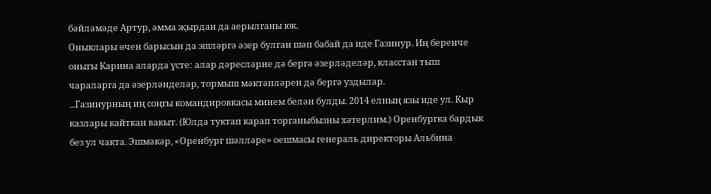бәйләмәде Артур, әмма җырдан да аерылганы юк.
Оныклары өчен барысын да эшләргә әзер булган шәп бабай да иде Газинур. Иң беренче оныгы Карина аларда үсте: алар дәресләрне дә бергә әзерләделәр, класстан тыш чараларга да әзерләнделәр, тормыш мәктәпләрен дә бергә уздылар.
...Газинурның иң соңгы командировкасы минем белән булды. 2014 елның язы иде ул. Кыр казлары кайткан вакыт. (Юлда туктап карап торганыбызны хәтерлим.) Оренбургка бардык без ул чакта. Эшмәкәр, «Оренбург шәлләре» оешмасы генераль директоры Альбина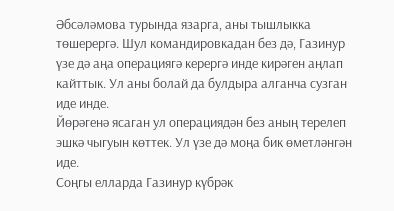Әбсәләмова турында язарга, аны тышлыкка төшерергә. Шул командировкадан без дә, Газинур үзе дә аңа операциягә керергә инде кирәген аңлап кайттык. Ул аны болай да булдыра алганча сузган иде инде.
Йөрәгенә ясаган ул операциядән без аның терелеп эшкә чыгуын көттек. Ул үзе дә моңа бик өметләнгән иде.
Соңгы елларда Газинур күбрәк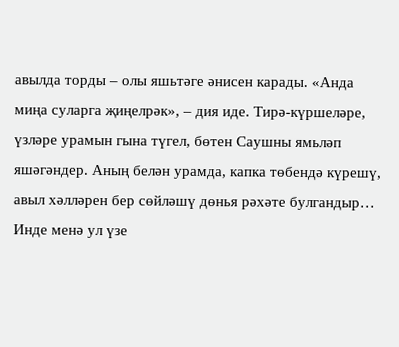авылда торды – олы яшьтәге әнисен карады. «Анда миңа суларга җиңелрәк», – дия иде. Тирә-күршеләре, үзләре урамын гына түгел, бөтен Саушны ямьләп яшәгәндер. Аның белән урамда, капка төбендә күрешү, авыл хәлләрен бер сөйләшү дөнья рәхәте булгандыр…
Инде менә ул үзе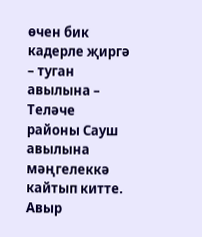өчен бик кадерле җиргә – туган авылына – Теләче районы Сауш авылына мәңгелеккә кайтып китте. Авыр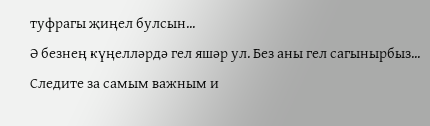туфрагы җиңел булсын...
Ә безнең күңелләрдә гел яшәр ул. Без аны гел сагынырбыз...
Следите за самым важным и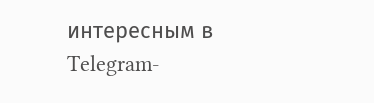интересным в Telegram-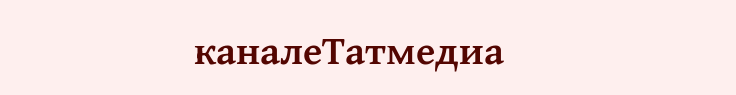каналеТатмедиа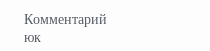Комментарий юк